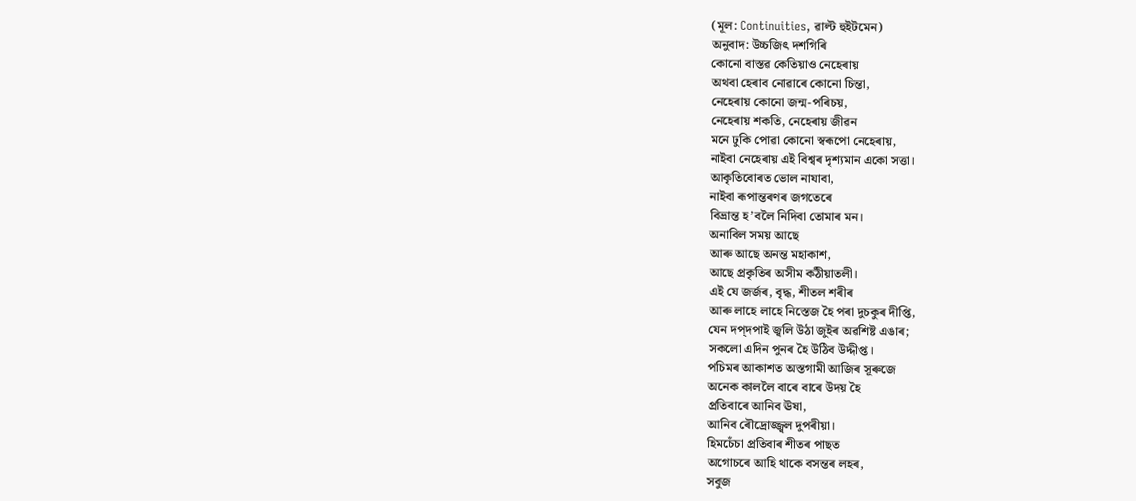(মূল: Continuities, ৱাল্ট হুইটমেন)
অনুবাদ: উচ্চজিৎ দশগিৰি
কোনো বাস্তৱ কেতিয়াও নেহেৰায়
অথবা হেৰাব নোৱাৰে কোনো চিন্তা,
নেহেৰায় কোনো জন্ম-পৰিচয়,
নেহেৰায় শকতি, নেহেৰায় জীৱন
মনে ঢুকি পোৱা কোনো স্বৰূপো নেহেৰায়,
নাইবা নেহেৰায় এই বিশ্বৰ দৃশ্যমান একো সত্তা।
আকৃতিবোৰত ভোল নাযাবা,
নাইবা ৰূপান্তৰণৰ জগতেৰে
বিভ্ৰান্ত হ’বলৈ নিদিবা তোমাৰ মন।
অনাবিল সময় আছে
আৰু আছে অনন্ত মহাকাশ,
আছে প্ৰকৃতিৰ অসীম কঠীয়াতলী।
এই যে জৰ্জৰ, বৃদ্ধ, শীতল শৰীৰ
আৰু লাহে লাহে নিস্তেজ হৈ পৰা দুচকুৰ দীপ্তি,
যেন দপ্দপাই জ্বলি উঠা জুইৰ অৱশিষ্ট এঙাৰ;
সকলো এদিন পুনৰ হৈ উঠিব উদ্দীপ্ত।
পচিমৰ আকাশত অস্তগামী আজিৰ সূৰুজে
অনেক কাললৈ বাৰে বাৰে উদয় হৈ
প্ৰতিবাৰে আনিব ঊষা,
আনিব ৰৌদ্ৰোজ্জ্বল দুপৰীয়া।
হিমচেঁচা প্ৰতিবাৰ শীতৰ পাছত
অগোচৰে আহি থাকে বসন্তৰ লহৰ,
সবুজ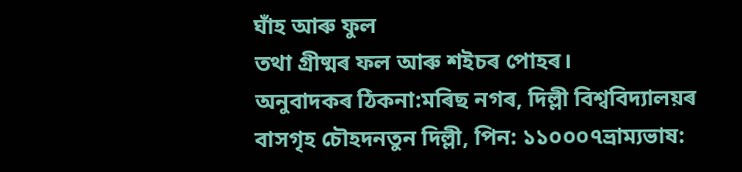ঘাঁহ আৰু ফুল
তথা গ্ৰীষ্মৰ ফল আৰু শইচৰ পোহৰ।
অনুবাদকৰ ঠিকনা:মৰিছ নগৰ, দিল্লী বিশ্ববিদ্যালয়ৰ বাসগৃহ চৌহদনতুন দিল্লী, পিন: ১১০০০৭ভ্ৰাম্যভাষ: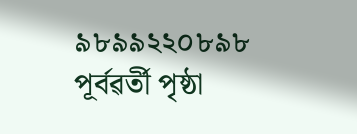৯৮৯৯২২০৮৯৮
পূৰ্বৱৰ্তী পৃষ্ঠা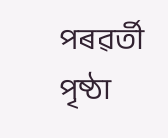পৰৱৰ্তী পৃষ্ঠা